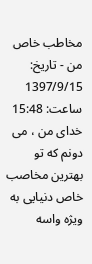مخاطب خاص من - تاریخ: 1397/9/15 ساعت: 15:48
خدای من ، می دونم که تو بهترین مخاصب خاص دنیایی به ویژه واسه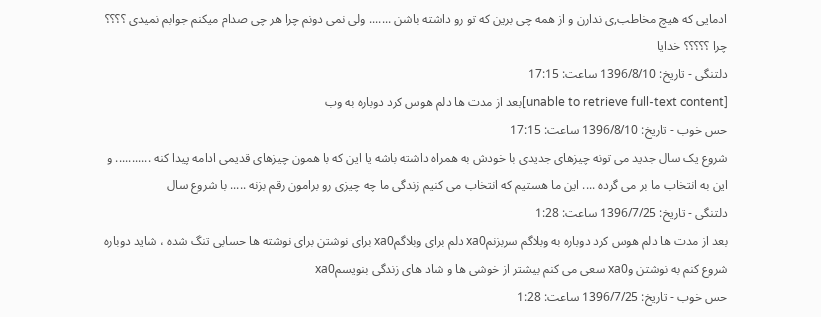ادمایی که هیچ مخاطب,ی ندارن و از همه چی برین که تو رو داشته باشن ....... ولی نمی دونم چرا هر چی صدام میکنم جوابم نمیدی ؟؟؟؟ چرا ؟؟؟؟؟ خدایا
دلتنگی - تاریخ: 1396/8/10 ساعت: 17:15
[unable to retrieve full-text content]بعد از مدت ها دلم هوس کرد دوباره به وب
حس خوب - تاریخ: 1396/8/10 ساعت: 17:15
شروع یک سال جدید می تونه چیزهای جدیدی با خودش به همراه داشته باشه یا این که با همون چیزهای قدیمی ادامه پیدا کنه ........... و این به انتخاب ما بر می گرده .... این ما هستیم که انتخاب می کنیم زندگی ما چه چیزی رو برامون رقم بزنه ..... با شروع سال
دلتنگی - تاریخ: 1396/7/25 ساعت: 1:28
بعد از مدت ها دلم هوس کرد دوباره به وبلاگم سربزنمxa0 دلم برای وبلاگمxa0 برای نوشتن برای نوشته ها حسابی تنگ شده ، شاید دوباره شروع کنم به نوشتن وxa0 سعی می کنم بیشتر از خوشی ها و شاد های زندگی بنویسمxa0
حس خوب - تاریخ: 1396/7/25 ساعت: 1:28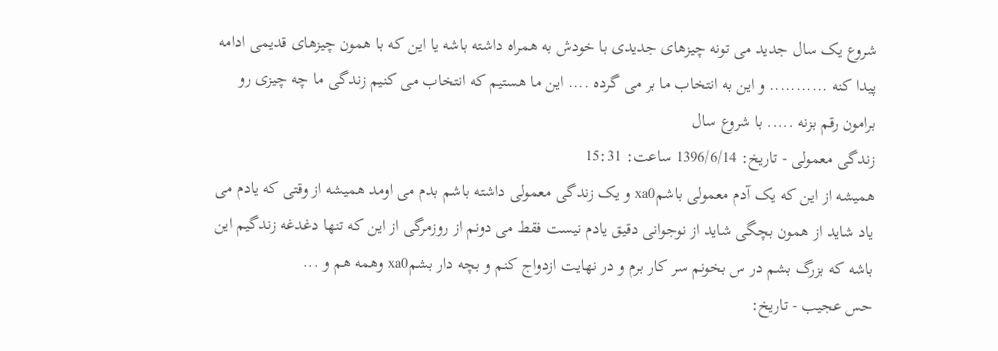شروع یک سال جدید می تونه چیزهای جدیدی با خودش به همراه داشته باشه یا این که با همون چیزهای قدیمی ادامه پیدا کنه ........... و این به انتخاب ما بر می گرده .... این ما هستیم که انتخاب می کنیم زندگی ما چه چیزی رو برامون رقم بزنه ..... با شروع سال
زندگی معمولی - تاریخ: 1396/6/14 ساعت: 15:31
همیشه از این که یک آدم معمولی باشمxa0 و یک زندگی معمولی داشته باشم بدم می اومد همیشه از وقتی که یادم می یاد شاید از همون بچگی شاید از نوجوانی دقیق یادم نیست فقط می دونم از روزمرگی از این که تنها دغدغه زندگیم این باشه که بزرگ بشم در س بخونم سر کار برم و در نهایت ازدواج کنم و بچه دار بشمxa0 وهمه هم و ...
حس عجیب - تاریخ: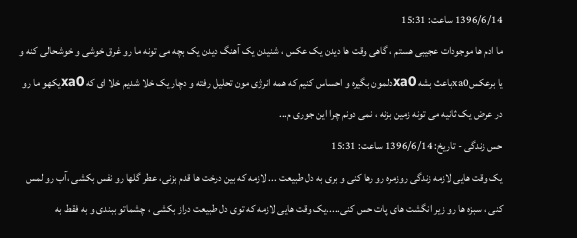1396/6/14 ساعت: 15:31
ما ادم ها موجودات عجیبی هستم ، گاهی وقت ها دیدن یک عکس ، شنیدن یک آهنگ دیدن یک بچه می تونه ما رو غرق خوشی و خوشحالی کنه و یا برعکسxa0باعث بشه xa0دلمون بگیره و احساس کنیم که همه انرژی مون تحلیل رفته و دچار یک خلا شدیم خلا ای که xa0یکهو ما رو در عرض یک ثانیه می تونه زمین بزنه ، نمی دونم چرا این جوری م...
حس زندگی - تاریخ: 1396/6/14 ساعت: 15:31
یک وقت هایی لازمه زندگی روزمره رو رها کنی و بری به دل طبیعت ... لازمه که بین درخت ها قدم بزنی، عطر گلها رو نفس بکشی ،آب رو لمس کنی ، سبزه ها رو زیر انگشت های پات حس کنی.....یک وقت هایی لازمه که توی دل طبیعت دراز بکشی ، چشماتو ببندی و به فقط به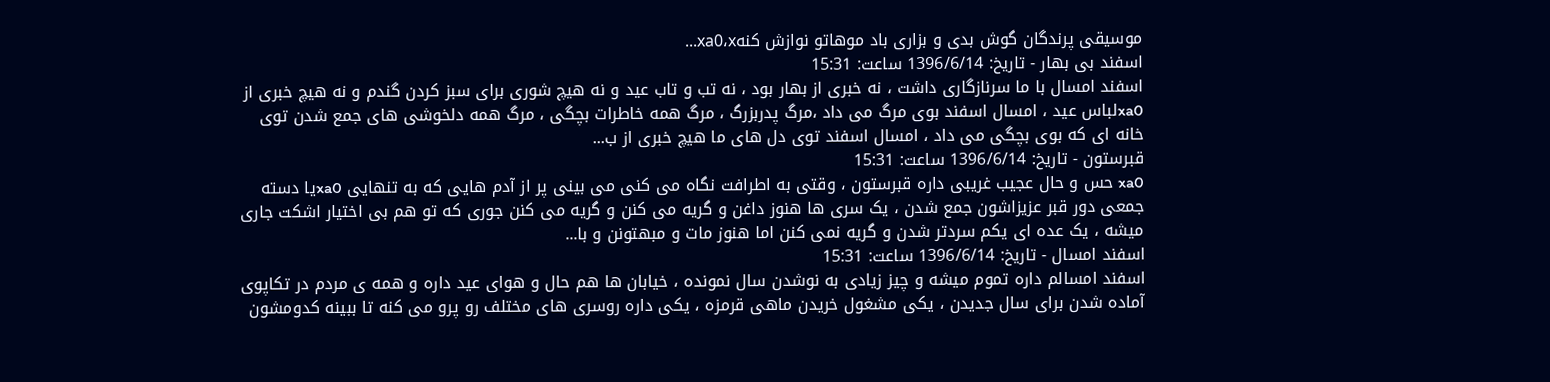موسیقی پرندگان گوش بدی و بزاری باد موهاتو نوازش کنهxa0،x...
اسفند بی بهار - تاریخ: 1396/6/14 ساعت: 15:31
اسفند امسال با ما سرنازگاری داشت ، نه خبری از بهار بود ، نه تب و تاب عید و نه هیچ شوری برای سبز کردن گندم و نه هیچ خبری از xa0لباس عید ، امسال اسفند بوی مرگ می داد ،مرگ پدربزرگ ، مرگ همه خاطرات بچگی ، مرگ همه دلخوشی های جمع شدن توی خانه ای که بوی بچگی می داد ، امسال اسفند توی دل های ما هیچ خبری از ب...
قبرستون - تاریخ: 1396/6/14 ساعت: 15:31
xa0 حس و حال عجیب غریبی داره قبرستون ، وقتی به اطرافت نگاه می کنی می بینی پر از آدم هایی که به تنهایی xa0یا دسته جمعی دور قبر عزیزاشون جمع شدن ، یک سری ها هنوز داغن و گریه می کنن و گریه می کنن جوری که تو هم بی اختیار اشکت جاری میشه ، یک عده ای یکم سردتر شدن و گریه نمی کنن اما هنوز مات و مبهتونن و با...
اسفند امسال - تاریخ: 1396/6/14 ساعت: 15:31
اسفند امسالم داره تموم میشه و چیز زیادی به نوشدن سال نمونده ، خیابان ها هم حال و هوای عید داره و همه ی مردم در تکاپوی آماده شدن برای سال جدیدن ، یکی مشغول خریدن ماهی قرمزه ، یکی داره روسری های مختلف رو پرو می کنه تا ببینه کدومشون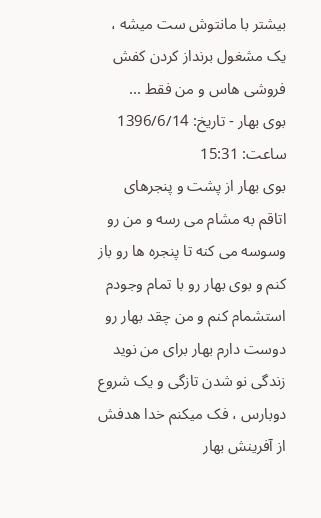بیشتر با مانتوش ست میشه ، یک مشغول برنداز کردن کفش فروشی هاس و من فقط ...
بوی بهار - تاریخ: 1396/6/14 ساعت: 15:31
بوی بهار از پشت و پنجرهای اتاقم به مشام می رسه و من رو وسوسه می کنه تا پنجره ها رو باز کنم و بوی بهار رو با تمام وجودم استشمام کنم و من چقد بهار رو دوست دارم بهار برای من نوید زندگی نو شدن تازگی و یک شروع دوبارس ، فک میکنم خدا هدفش از آفرینش بهار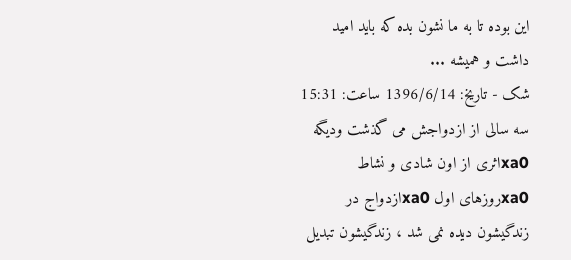این بوده تا به ما نشون بده که باید امید داشت و همیشه ...
شک - تاریخ: 1396/6/14 ساعت: 15:31
سه سالی از ازدواجش می گذشت ودیگه xa0اثری از اون شادی و نشاط xa0روزهای اول xa0ازدواج در زندگیشون دیده نمی شد ، زندگیشون تبدیل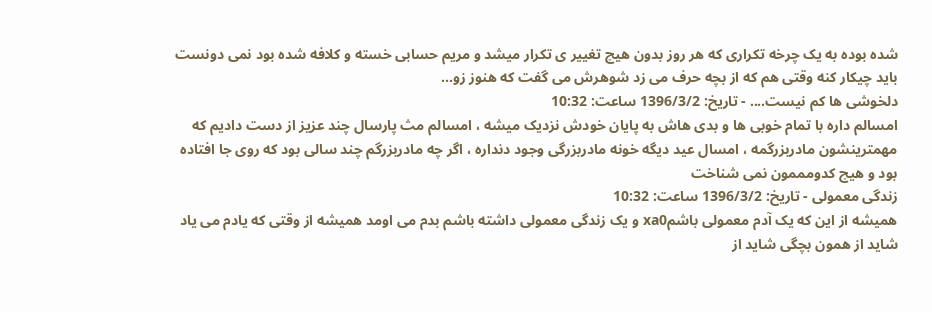شده بوده به یک چرخه تکراری که هر روز بدون هیچ تغییر ی تکرار میشد و مریم حسابی خسته و کلافه شده بود نمی دونست باید چیکار کنه وقتی هم که از بچه حرف می زد شوهرش می گفت که هنوز زو...
دلخوشی ها کم نیست.... - تاریخ: 1396/3/2 ساعت: 10:32
امسالم داره با تمام خوبی ها و بدی هاش به پایان خودش نزدیک میشه ، امسالم مث پارسال چند عزیز از دست دادیم که مهمترینشون مادربزرگمه ، امسال عید دیگه خونه مادربزرگی وجود دنداره ، اگر چه مادربزرگم چند سالی بود که روی جا افتاده بود و هیچ کدومممون نمی شناخت
زندگی معمولی - تاریخ: 1396/3/2 ساعت: 10:32
همیشه از این که یک آدم معمولی باشمxa0 و یک زندگی معمولی داشته باشم بدم می اومد همیشه از وقتی که یادم می یاد شاید از همون بچگی شاید از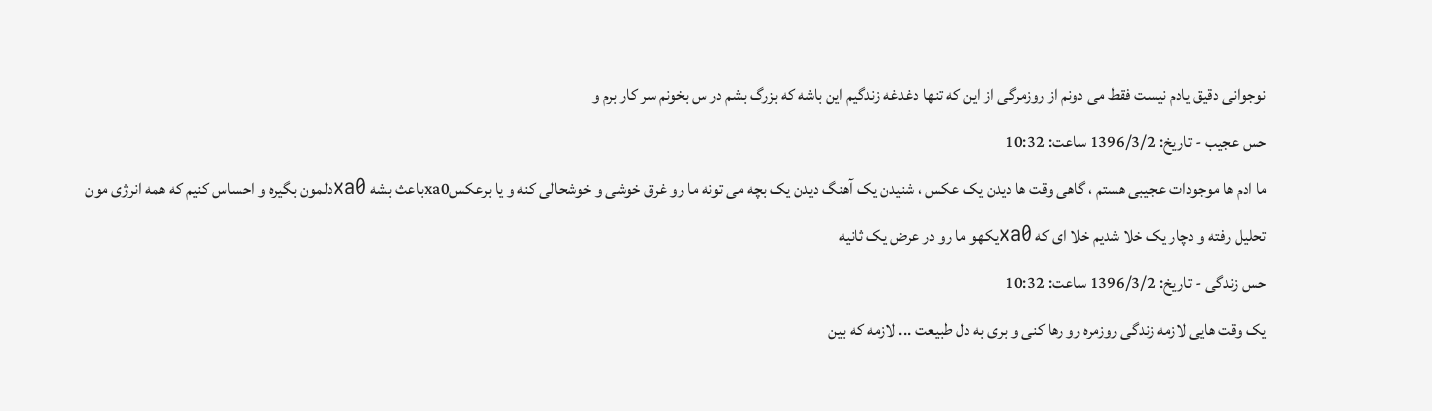نوجوانی دقیق یادم نیست فقط می دونم از روزمرگی از این که تنها دغدغه زندگیم این باشه که بزرگ بشم در س بخونم سر کار برم و
حس عجیب - تاریخ: 1396/3/2 ساعت: 10:32
ما ادم ها موجودات عجیبی هستم ، گاهی وقت ها دیدن یک عکس ، شنیدن یک آهنگ دیدن یک بچه می تونه ما رو غرق خوشی و خوشحالی کنه و یا برعکسxa0باعث بشه xa0دلمون بگیره و احساس کنیم که همه انرژی مون تحلیل رفته و دچار یک خلا شدیم خلا ای که xa0یکهو ما رو در عرض یک ثانیه
حس زندگی - تاریخ: 1396/3/2 ساعت: 10:32
یک وقت هایی لازمه زندگی روزمره رو رها کنی و بری به دل طبیعت ... لازمه که بین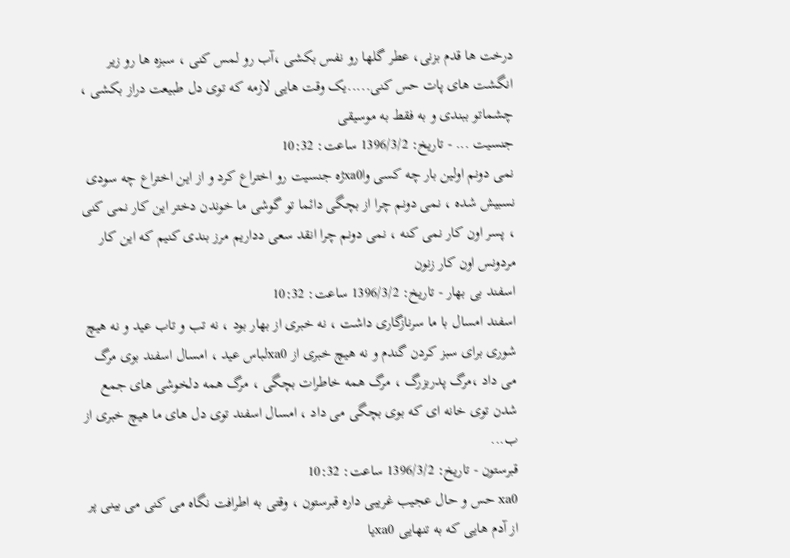درخت ها قدم بزنی، عطر گلها رو نفس بکشی ،آب رو لمس کنی ، سبزه ها رو زیر انگشت های پات حس کنی.....یک وقت هایی لازمه که توی دل طبیعت دراز بکشی ، چشماتو ببندی و به فقط به موسیقی
جنسیت ... - تاریخ: 1396/3/2 ساعت: 10:32
نمی دونم اولین بار چه کسی واxa0ژه جنسیت رو اختراع کرد و از این اختراع چه سودی نسبیش شده ، نمی دونم چرا از بچگی دائما تو گوشی ما خوندن دختر این کار نمی کنی ، پسر اون کار نمی کنه ، نمی دونم چرا انقد سعی دداریم مرز بندی کنیم که این کار مردونس اون کار زنون
اسفند بی بهار - تاریخ: 1396/3/2 ساعت: 10:32
اسفند امسال با ما سرنازگاری داشت ، نه خبری از بهار بود ، نه تب و تاب عید و نه هیچ شوری برای سبز کردن گندم و نه هیچ خبری از xa0لباس عید ، امسال اسفند بوی مرگ می داد ،مرگ پدربزرگ ، مرگ همه خاطرات بچگی ، مرگ همه دلخوشی های جمع شدن توی خانه ای که بوی بچگی می داد ، امسال اسفند توی دل های ما هیچ خبری از ب...
قبرستون - تاریخ: 1396/3/2 ساعت: 10:32
xa0 حس و حال عجیب غریبی داره قبرستون ، وقتی به اطرافت نگاه می کنی می بینی پر از آدم هایی که به تنهایی xa0یا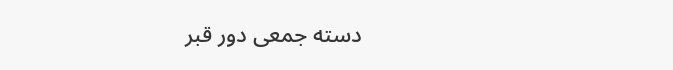دسته جمعی دور قبر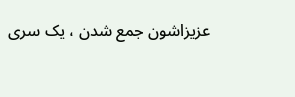عزیزاشون جمع شدن ، یک سری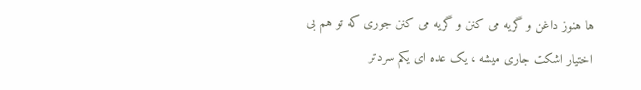ها هنوز داغن و گریه می کنن و گریه می کنن جوری که تو هم بی اختیار اشکت جاری میشه ، یک عده ای یکم سردتر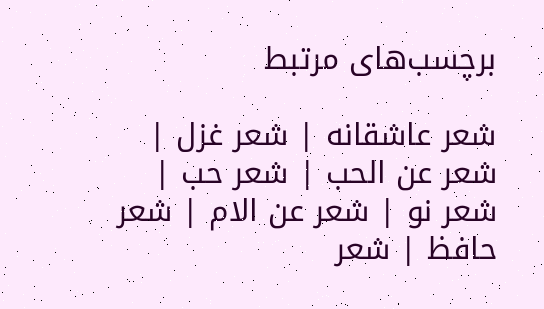برچسب‌های مرتبط

شعر عاشقانه | شعر غزل | شعر عن الحب | شعر حب | شعر نو | شعر عن الام | شعر حافظ | شعر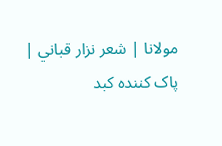مولانا | شعر نزار قباني | پاک کننده کبد